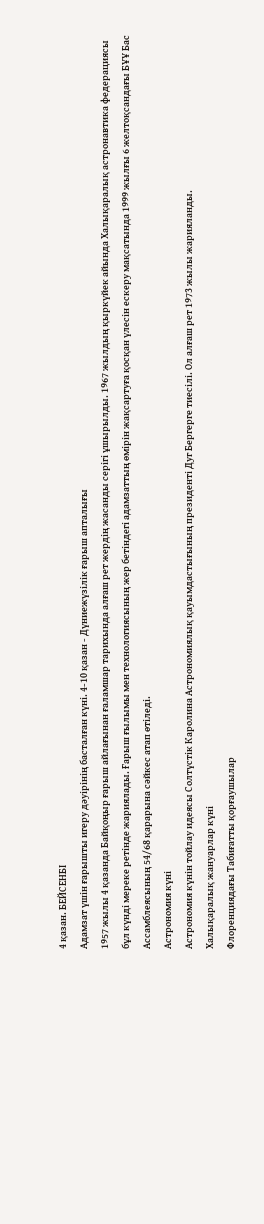4 қазан. БЕЙСЕНБІ
Адамзат үшін ғарышты игеру дәуірінің басталған күні. 4-10 қазан - Дүниежүзілік ғарыш апталығы
1957 жылы 4 қазанда Байқоңыр ғарыш айлағынан ғаламшар тарихында алғаш рет жердің жасанды серігі ұшырылды. 1967 жылдың қыркүйек айында Халықаралық астронавтика федерациясы бұл күнді мереке ретінде жариялады. Ғарыш ғылымы мен технологиясының жер бетіндегі адамзаттың өмірін жақсартуға қосқан үлесін ескеру мақсатында 1999 жылғы 6 желтоқсандағы БҰҰ Бас Ассамблеясының 54/68 қарарына сәйкес атап өтіледі.
Астрономия күні
Астрономия күнін тойлау идеясы Солтүстік Каролина Астрономиялық қауымдастығының президенті Дуг Бергерге тиесілі. Ол алғаш рет 1973 жылы жарияланды.
Халықаралық жануарлар күні
Флоренциядағы Табиғатты қорғаушылар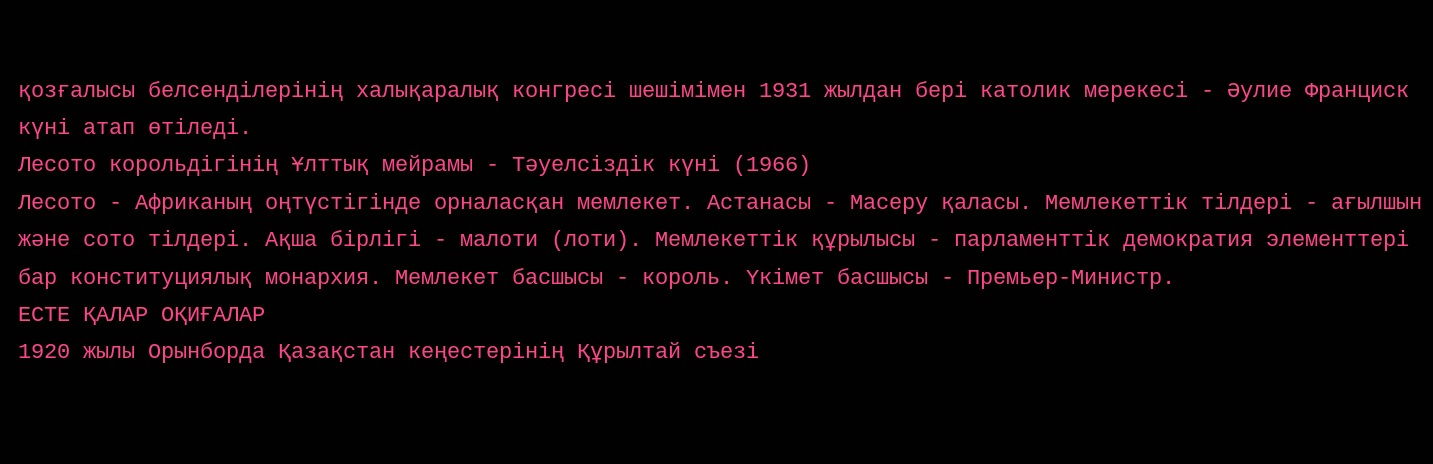қозғалысы белсенділерінің халықаралық конгресі шешімімен 1931 жылдан бері католик мерекесі - Әулие Франциск күні атап өтіледі.
Лесото корольдігінің Ұлттық мейрамы - Тәуелсіздік күні (1966)
Лесото - Африканың оңтүстігінде орналасқан мемлекет. Астанасы - Масеру қаласы. Мемлекеттік тілдері - ағылшын және сото тілдері. Ақша бірлігі - малоти (лоти). Мемлекеттік құрылысы - парламенттік демократия элементтері бар конституциялық монархия. Мемлекет басшысы - король. Үкімет басшысы - Премьер-Министр.
ЕСТЕ ҚАЛАР ОҚИҒАЛАР
1920 жылы Орынборда Қазақстан кеңестерінің Құрылтай съезі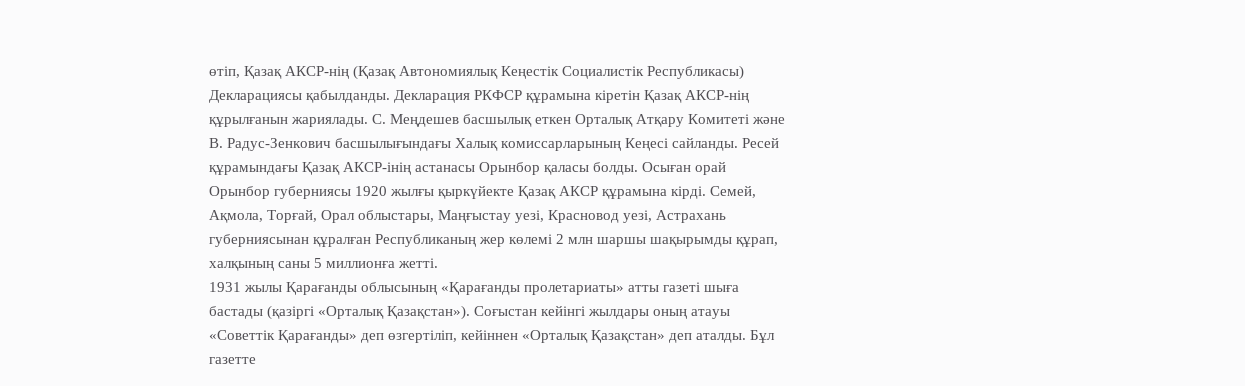өтіп, Қазақ АКСР-нің (Қазақ Автономиялық Кеңестік Социалистік Республикасы) Декларациясы қабылданды. Декларация РКФСР құрамына кіретін Қазақ АКСР-нің құрылғанын жариялады. С. Меңдешев басшылық еткен Орталық Атқару Комитеті және В. Радус-Зенкович басшылығындағы Халық комиссарларының Кеңесі сайланды. Ресей құрамындағы Қазақ АКСР-інің астанасы Орынбор қаласы болды. Осыған орай Орынбор губерниясы 1920 жылғы қыркүйекте Қазақ АКСР құрамына кірді. Семей, Ақмола, Торғай, Орал облыстары, Маңғыстау уезі, Красновод уезі, Астрахань губерниясынан құралған Республиканың жер көлемі 2 млн шаршы шақырымды құрап, халқының саны 5 миллионға жетті.
1931 жылы Қарағанды облысының «Қарағанды пролетариаты» атты газеті шыға бастады (қазіргі «Орталық Қазақстан»). Соғыстан кейінгі жылдары оның атауы «Советтік Қарағанды» деп өзгертіліп, кейіннен «Орталық Қазақстан» деп аталды. Бұл газетте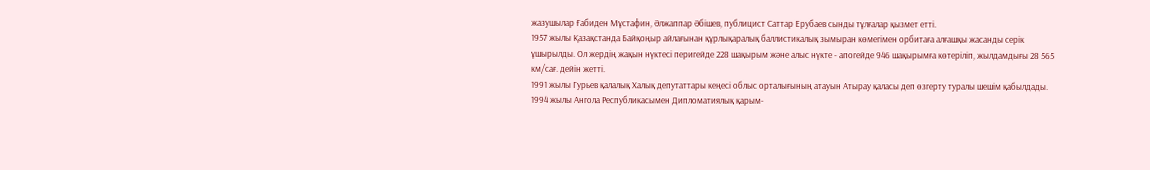жазушылар Ғабиден Мұстафин, Әлжаппар Әбішев, публицист Саттар Ерубаев сынды тұлғалар қызмет етті.
1957 жылы Қазақстанда Байқоңыр айлағынан құрлықаралық баллистикалық зымыран көмегімен орбитаға алғашқы жасанды серік ұшырылды. Ол жердің жақын нүктесі перигейде 228 шақырым және алыс нүкте - апогейде 946 шақырымға көтеріліп, жылдамдығы 28 565 км/сағ. дейін жетті.
1991 жылы Гурьев қалалық Халық депутаттары кеңесі облыс орталығының атауын Атырау қаласы деп өзгерту туралы шешім қабылдады.
1994 жылы Ангола Республикасымен Дипломатиялық қарым-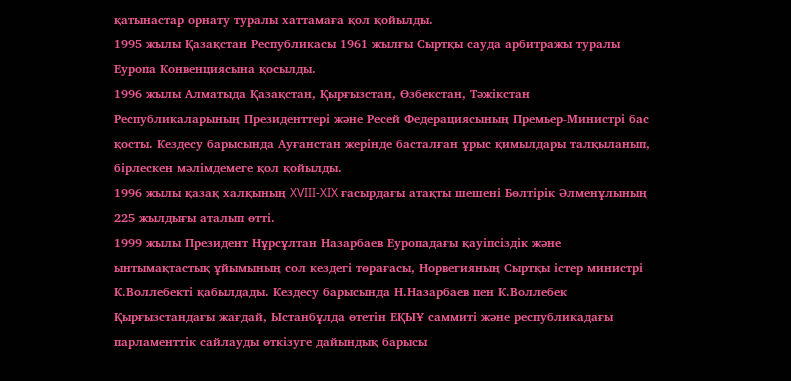қатынастар орнату туралы хаттамаға қол қойылды.
1995 жылы Қазақстан Республикасы 1961 жылғы Сыртқы сауда арбитражы туралы Еуропа Конвенциясына қосылды.
1996 жылы Алматыда Қазақстан, Қырғызстан, Өзбекстан, Тәжікстан Республикаларының Президенттері және Ресей Федерациясының Премьер-Министрі бас қосты. Кездесу барысында Ауғанстан жерінде басталған ұрыс қимылдары талқыланып, бірлескен мәлімдемеге қол қойылды.
1996 жылы қазақ халқының XVIII-XIX ғасырдағы атақты шешені Бөлтірік Әлменұлының 225 жылдығы аталып өтті.
1999 жылы Президент Нұрсұлтан Назарбаев Еуропадағы қауіпсіздік және ынтымақтастық ұйымының сол кездегі төрағасы, Норвегияның Сыртқы істер министрі К.Воллебекті қабылдады. Кездесу барысында Н.Назарбаев пен К.Воллебек Қырғызстандағы жағдай, Ыстанбұлда өтетін ЕҚЫҰ саммиті және республикадағы парламенттік сайлауды өткізуге дайындық барысы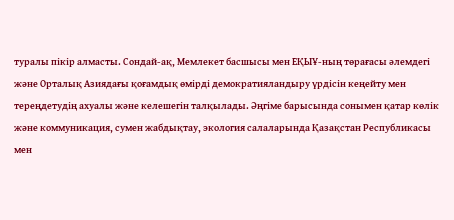туралы пікір алмасты. Сондай-ақ, Мемлекет басшысы мен ЕҚЫҰ-ның төрағасы әлемдегі және Орталық Азиядағы қоғамдық өмірді демократияландыру үрдісін кеңейту мен тереңдетудің ахуалы және келешегін талқылады. Әңгіме барысында сонымен қатар көлік және коммуникация, сумен жабдықтау, экология салаларында Қазақстан Республикасы мен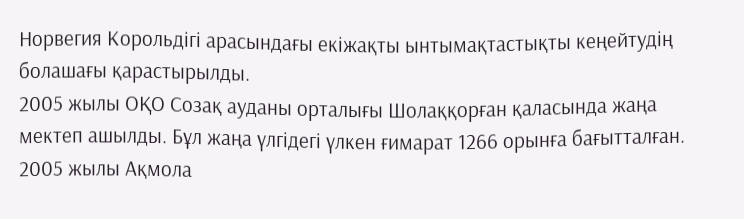Норвегия Корольдігі арасындағы екіжақты ынтымақтастықты кеңейтудің болашағы қарастырылды.
2005 жылы ОҚО Созақ ауданы орталығы Шолаққорған қаласында жаңа мектеп ашылды. Бұл жаңа үлгідегі үлкен ғимарат 1266 орынға бағытталған.
2005 жылы Ақмола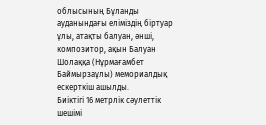облысының Бұланды ауданындағы еліміздің біртуар ұлы, атақты балуан, әнші, композитор, ақын Балуан Шолаққа (Нұрмағамбет Баймырзаұлы) мемориалдық ескерткіш ашылды.
Биіктігі 16 метрлік сәулеттік шешімі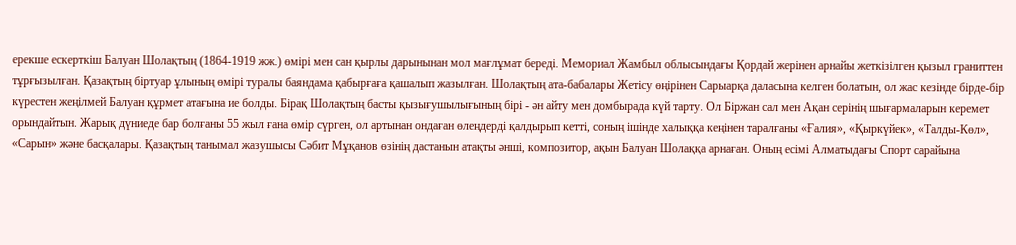ерекше ескерткіш Балуан Шолақтың (1864-1919 жж.) өмірі мен сан қырлы дарынынан мол мағлұмат береді. Мемориал Жамбыл облысындағы Қордай жерінен арнайы жеткізілген қызыл граниттен тұрғызылған. Қазақтың біртуар ұлының өмірі туралы баяндама қабырғаға қашалып жазылған. Шолақтың ата-бабалары Жетісу өңірінен Сарыарқа даласына келген болатын, ол жас кезінде бірде-бір күрестен жеңілмей Балуан құрмет атағына ие болды. Бірақ Шолақтың басты қызығушылығының бірі - ән айту мен домбырада күй тарту. Ол Біржан сал мен Ақан серінің шығармаларын керемет орындайтын. Жарық дүниеде бар болғаны 55 жыл ғана өмір сүрген, ол артынан ондаған өлеңдерді қалдырып кетті, соның ішінде халыққа кеңінен таралғаны «Ғалия», «Қыркүйек», «Талды-Көл», «Сарын» және басқалары. Қазақтың танымал жазушысы Сәбит Мұқанов өзінің дастанын атақты әнші, композитор, ақын Балуан Шолаққа арнаған. Оның есімі Алматыдағы Спорт сарайына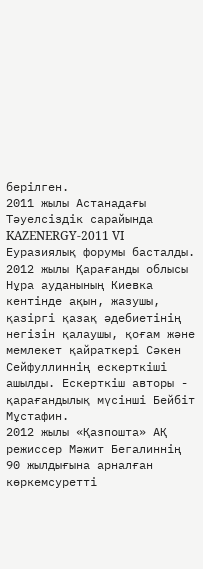берілген.
2011 жылы Астанадағы Тәуелсіздік сарайында KAZENERGY-2011 VI Еуразиялық форумы басталды.
2012 жылы Қарағанды облысы Нұра ауданының Киевка кентінде ақын, жазушы, қазіргі қазақ әдебиетінің негізін қалаушы, қоғам және мемлекет қайраткері Сәкен Сейфуллиннің ескерткіші ашылды. Ескерткіш авторы - қарағандылық мүсінші Бейбіт Мұстафин.
2012 жылы «Қазпошта» АҚ режиссер Мәжит Бегалиннің 90 жылдығына арналған көркемсуретті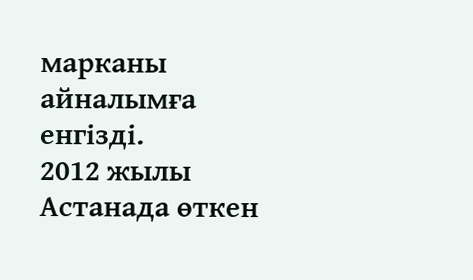марканы айналымға енгізді.
2012 жылы Астанада өткен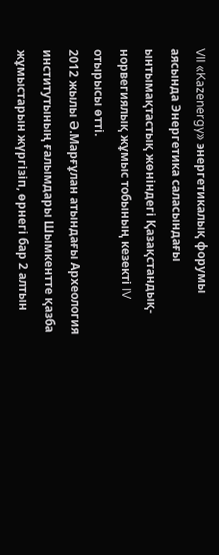VII «Kazenergy» энергетикалық форумы аясында Энергетика саласындағы ынтымақтастық жөніндегі Қазақстандық-норвегиялық жұмыс тобының кезекті IV отырысы өтті.
2012 жылы Ә.Марғұлан атындағы Археология институтының ғалымдары Шымкентте қазба жұмыстарын жүргізіп, өрнегі бар 2 алтын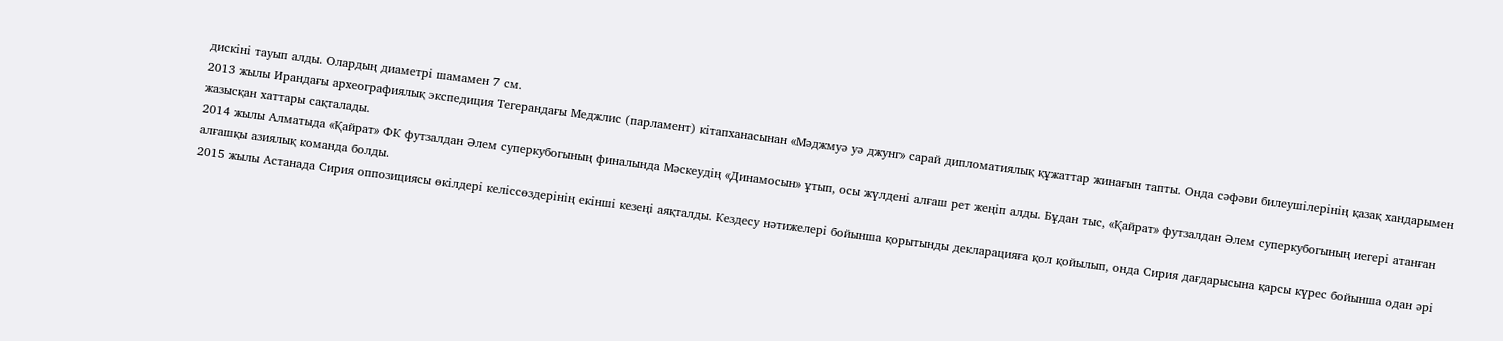дискіні тауып алды. Олардың диаметрі шамамен 7 см.
2013 жылы Ирандағы археографиялық экспедиция Тегерандағы Меджлис (парламент) кітапханасынан «Мәджмуә уә джунг» сарай дипломатиялық құжаттар жинағын тапты. Онда сәфәви билеушілерінің қазақ хандарымен жазысқан хаттары сақталады.
2014 жылы Алматыда «Қайрат» ФК футзалдан Әлем суперкубогының финалында Мәскеудің «Динамосын» ұтып, осы жүлдені алғаш рет жеңіп алды. Бұдан тыс, «Қайрат» футзалдан Әлем суперкубогының иегері атанған алғашқы азиялық команда болды.
2015 жылы Астанада Сирия оппозициясы өкілдері келіссөздерінің екінші кезеңі аяқталды. Кездесу нәтижелері бойынша қорытынды декларацияға қол қойылып, онда Сирия дағдарысына қарсы күрес бойынша одан әрі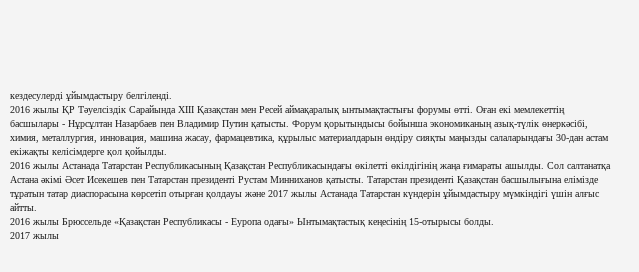кездесулерді ұйымдастыру белгіленді.
2016 жылы ҚР Тәуелсіздік Сарайында ХІІІ Қазақстан мен Ресей аймақаралық ынтымақтастығы форумы өтті. Оған екі мемлекеттің басшылары - Нұрсұлтан Назарбаев пен Владимир Путин қатысты. Форум қорытындысы бойынша экономиканың азық-түлік өнеркәсібі, химия, металлургия, инновация, машина жасау, фармацевтика, құрылыс материалдарын өндіру сияқты маңызды салаларындағы 30-дан астам екіжақты келісімдерге қол қойылды.
2016 жылы Астанада Татарстан Республикасының Қазақстан Республикасындағы өкілетті өкілдігінің жаңа ғимараты ашылды. Сол салтанатқа Астана әкімі Әсет Исекешев пен Татарстан президенті Рустам Минниханов қатысты. Татарстан президенті Қазақстан басшылығына елімізде тұратын татар диаспорасына көрсетіп отырған қолдауы және 2017 жылы Астанада Татарстан күндерін ұйымдастыру мүмкіндігі үшін алғыс айтты.
2016 жылы Брюссельде «Қазақстан Республикасы - Еуропа одағы» Ынтымақтастық кеңесінің 15-отырысы болды.
2017 жылы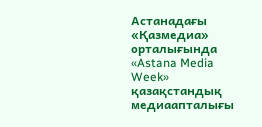Астанадағы «Қазмедиа» орталығында «Astana Media Week» қазақстандық медиаапталығы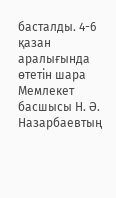басталды. 4-6 қазан аралығында өтетін шара Мемлекет басшысы Н. Ә. Назарбаевтың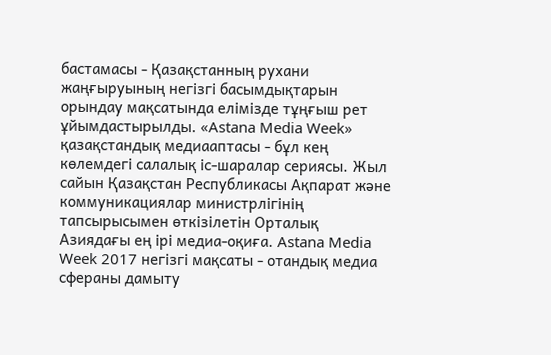бастамасы - Қазақстанның рухани жаңғыруының негізгі басымдықтарын орындау мақсатында елімізде тұңғыш рет ұйымдастырылды. «Astana Media Week» қазақстандық медиааптасы - бұл кең көлемдегі салалық іс-шаралар сериясы. Жыл сайын Қазақстан Республикасы Ақпарат және коммуникациялар министрлігінің тапсырысымен өткізілетін Орталық Азиядағы ең ірі медиа-оқиға. Astana Media Week 2017 негізгі мақсаты - отандық медиа сфераны дамыту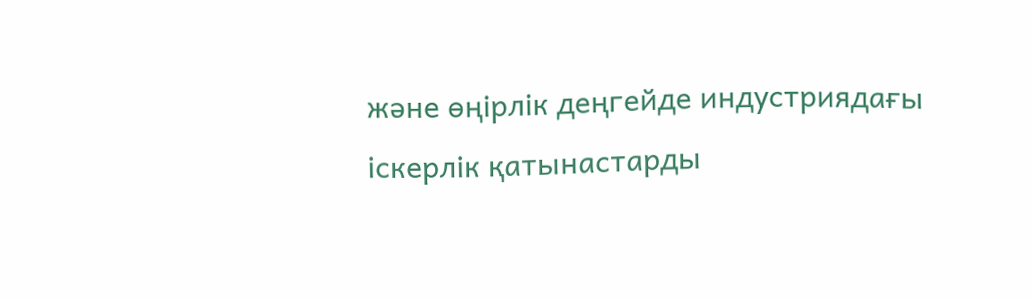және өңірлік деңгейде индустриядағы іскерлік қатынастарды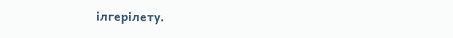ілгерілету.